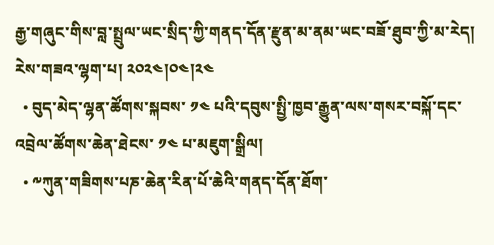རྒྱ་གཞུང་གིས་བླ་སྤྲུལ་ཡང་སྲིད་ཀྱི་གནད་དོན་རྫུན་མ་ནམ་ཡང་བཟོ་ཐུབ་ཀྱི་མ་རེད།
རེས་གཟའ་ལྷག་པ། ༢༠༢༤།༠༤།༢༤
  • བུད་མེད་ལྷན་ཚོགས་སྐབས་ ༡༤ པའི་དབུས་སྤྱི་ཁྱབ་རྒྱུན་ལས་གསར་བསྐོ་དང་འབྲེལ་ཚོགས་ཆེན་ཐེངས་ ༡༤ པ་མཇུག་སྒྲིལ།
  • ༸ཀུན་གཟིགས་པཎ་ཆེན་རིན་པོ་ཆེའི་གནད་དོན་ཐོག་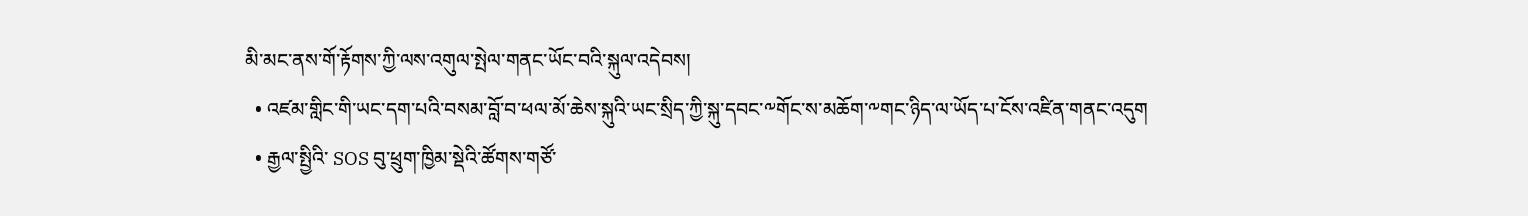མི་མང་ནས་གོ་རྟོགས་ཀྱི་ལས་འགུལ་སྤེལ་གནང་ཡོང་བའི་སྐུལ་འདེབས།
  • འཛམ་གླིང་གི་ཡང་དག་པའི་བསམ་བློ་བ་ཕལ་མོ་ཆེས་སྐུའི་ཡང་སྲིད་ཀྱི་སྐུ་དབང་༸གོང་ས་མཆོག་༸གང་ཉིད་ལ་ཡོད་པ་ངོས་འཛིན་གནང་འདུག
  • རྒྱལ་སྤྱིའི་ SOS བུ་ཕྲུག་ཁྱིམ་སྡེའི་ཚོགས་གཙོ་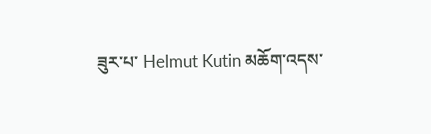ཟུར་པ་ Helmut Kutin མཆོག་འདས་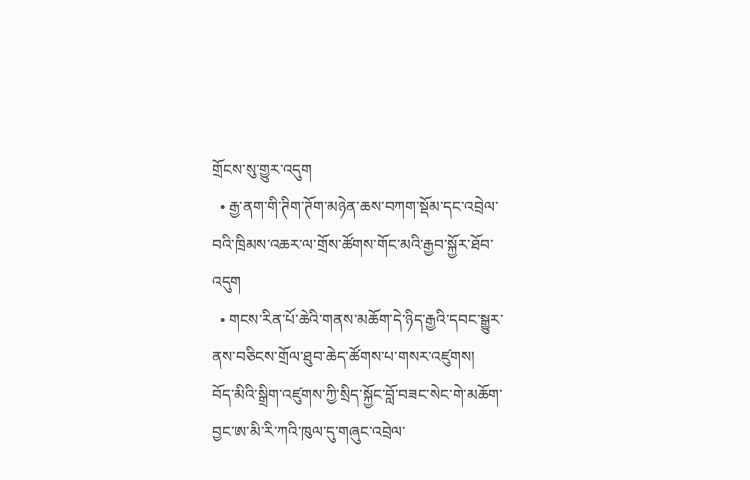གྲོངས་སུ་གྱུར་འདུག
  • རྒྱ་ནག་གི་ཊིག་ཊོག་མཉེན་ཆས་བཀག་སྡོམ་དང་འབྲེལ་བའི་ཁྲིམས་འཆར་ལ་གྲོས་ཚོགས་གོང་མའི་རྒྱབ་སྐྱོར་ཐོབ་འདུག
  • གངས་རིན་པོ་ཆེའི་གནས་མཆོག་དེ་ཉིད་རྒྱའི་དབང་སྒྱུར་ནས་བཅིངས་གྲོལ་ཐུབ་ཆེད་ཚོགས་པ་གསར་འཛུགས།
བོད་མིའི་སྒྲིག་འཛུགས་ཀྱི་སྲིད་སྐྱོང་བློ་བཟང་སེང་གེ་མཆོག་བྱང་ཨ་མི་རི་ཀའི་ཁུལ་དུ་གཞུང་འབྲེལ་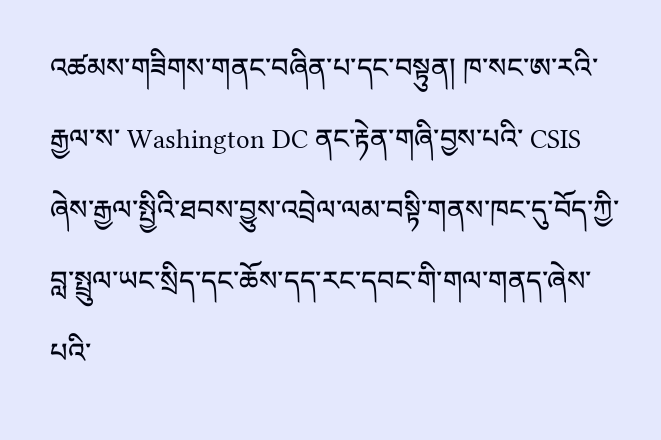འཚམས་གཟིགས་གནང་བཞིན་པ་དང་བསྟུན། ཁ་སང་ཨ་རའི་རྒྱལ་ས་ Washington DC ནང་རྟེན་གཞི་བྱས་པའི་ CSIS ཞེས་རྒྱལ་སྤྱིའི་ཐབས་བྱུས་འབྲེལ་ལམ་བསྟི་གནས་ཁང་དུ་བོད་ཀྱི་བླ་སྤྲུལ་ཡང་སྲིད་དང་ཆོས་དད་རང་དབང་གི་གལ་གནད་ཞེས་པའི་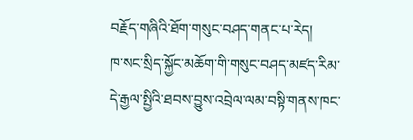བརྗོད་གཞིའི་ཐོག་གསུང་བཤད་གནང་པ་རེད།
ཁ་སང་སྲིད་སྐྱོང་མཆོག་གི་གསུང་བཤད་མཛད་རིམ་དེ་རྒྱལ་སྤྱིའི་ཐབས་བྱུས་འབྲེལ་ལམ་བསྟི་གནས་ཁང་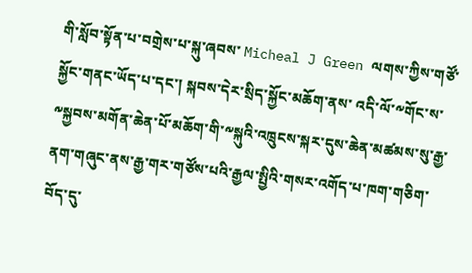གི་སློབ་སྟོན་པ་བགྲེས་པ་སྐུ་ཞབས་ Micheal J Green ལགས་ཀྱིས་གཙོ་སྐྱོང་གནང་ཡོད་པ་དང་། སྐབས་དེར་སྲིད་སྐྱོང་མཆོག་ནས་ འདི་ལོ་༸གོང་ས་༸སྐྱབས་མགོན་ཆེན་པོ་མཆོག་གི་༸སྐུའི་འཁྲུངས་སྐར་དུས་ཆེན་མཚམས་སུ་རྒྱ་ནག་གཞུང་ནས་རྒྱ་གར་གཙོས་པའི་རྒྱལ་སྤྱིའི་གསར་འགོད་པ་ཁག་གཅིག་བོད་དུ་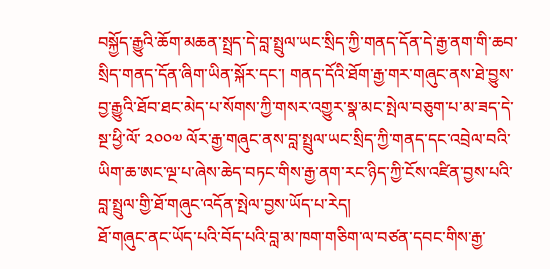བསྐྱོད་རྒྱུའི་ཆོག་མཆན་སྤྲད་དེ་བླ་སྤྲུལ་ཡང་སྲིད་ཀྱི་གནད་དོན་དེ་རྒྱ་ནག་གི་ཆབ་སྲིད་གནད་དོན་ཞིག་ཡིན་སྐོར་དང་། གནད་དོའི་ཐོག་རྒྱ་གར་གཞུང་ནས་ཐེ་བྱུས་བྱ་རྒྱུའི་ཐོབ་ཐང་མེད་པ་སོགས་ཀྱི་གསར་འགྱུར་སྣ་མང་སྤེལ་བཅུག་པ་མ་ཟད་དེ་སྔ་ཕྱི་ལོ་ ༢༠༠༧ ལོར་རྒྱ་གཞུང་ནས་བླ་སྤྲུལ་ཡང་སྲིད་ཀྱི་གནད་དང་འབྲེལ་བའི་ཡིག་ཆ་ཨང་ལྔ་པ་ཞེས་ཆེད་བཏང་གིས་རྒྱ་ནག་རང་ཉིད་ཀྱི་ངོས་འཛིན་བྱས་པའི་བླ་སྤྲུལ་གྱི་ཐོ་གཞུང་འདོན་སྤེལ་བྱས་ཡོད་པ་རེད།
ཐོ་གཞུང་ནང་ཡོད་པའི་བོད་པའི་བླ་མ་ཁག་གཅིག་ལ་བཙན་དབང་གིས་རྒྱ་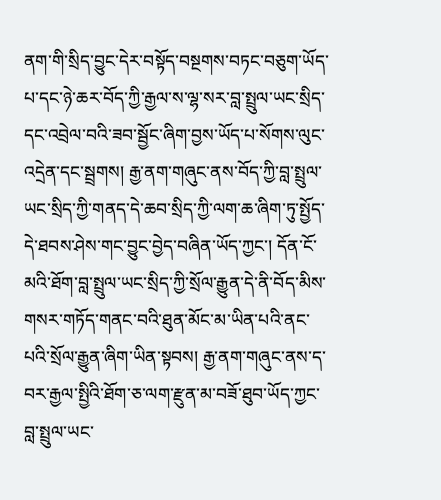ནག་གི་སྲིད་བྱུང་དེར་བསྟོད་བསྔགས་བཏང་བཅུག་ཡོད་པ་དང་ཉེ་ཆར་བོད་ཀྱི་རྒྱལ་ས་ལྷ་སར་བླ་སྤྲུལ་ཡང་སྲིད་དང་འབྲེལ་བའི་ཟབ་སྦྱོང་ཞིག་བྱས་ཡོད་པ་སོགས་ལུང་འདྲེན་དང་སྦྲགས། རྒྱ་ནག་གཞུང་ནས་བོད་ཀྱི་བླ་སྤྲུལ་ཡང་སྲིད་ཀྱི་གནད་དེ་ཆབ་སྲིད་ཀྱི་ལག་ཆ་ཞིག་ཏུ་སྤྱོད་དེ་ཐབས་ཤེས་གང་བྱུང་བྱེད་བཞིན་ཡོད་ཀྱང་། དོན་ངོ་མའི་ཐོག་བླ་སྤྲུལ་ཡང་སྲིད་ཀྱི་སྲོལ་རྒྱུན་དེ་ནི་བོད་མིས་གསར་གཏོད་གནང་བའི་ཐུན་མོང་མ་ཡིན་པའི་ནང་པའི་སྲོལ་རྒྱུན་ཞིག་ཡིན་སྟབས། རྒྱ་ནག་གཞུང་ནས་ད་བར་རྒྱལ་སྤྱིའི་ཐོག་ཅ་ལག་རྫུན་མ་བཟོ་ཐུབ་ཡོད་ཀྱང་བླ་སྤྲུལ་ཡང་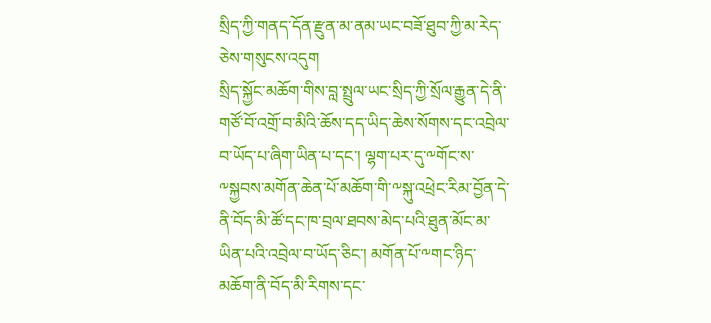སྲིད་ཀྱི་གནད་དོན་རྫུན་མ་ནམ་ཡང་བཟོ་ཐུབ་ཀྱི་མ་རེད་ཅེས་གསུངས་འདུག
སྲིད་སྐྱོང་མཆོག་གིས་བླ་སྤྲུལ་ཡང་སྲིད་ཀྱི་སྲོལ་རྒྱུན་དེ་ནི་གཙོ་བོ་འགྲོ་བ་མིའི་ཆོས་དད་ཡིད་ཆེས་སོགས་དང་འབྲེལ་བ་ཡོད་པ་ཞིག་ཡིན་པ་དང་། ལྷག་པར་དུ་༸གོང་ས་༸སྐྱབས་མགོན་ཆེན་པོ་མཆོག་གི་༸སྐུ་འཕྲེང་རིམ་བྱོན་དེ་ནི་བོད་མི་ཚོ་དང་ཁ་བྲལ་ཐབས་མེད་པའི་ཐུན་མོང་མ་ཡིན་པའི་འབྲེལ་བ་ཡོད་ཅིང་། མགོན་པོ་༸གང་ཉིད་མཆོག་ནི་བོད་མི་རིགས་དང་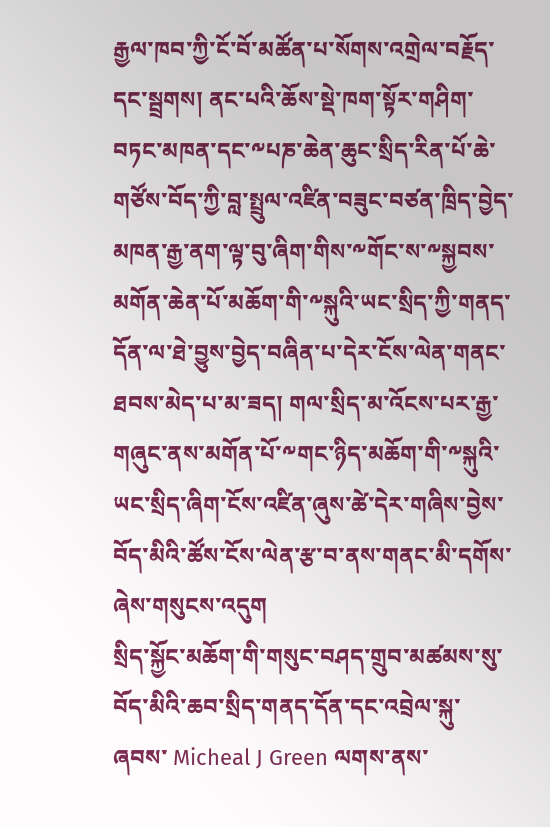རྒྱལ་ཁབ་ཀྱི་ངོ་བོ་མཚོན་པ་སོགས་འགྲེལ་བརྗོད་དང་སྦྲགས། ནང་པའི་ཆོས་སྡེ་ཁག་སྟོར་གཤིག་བཏང་མཁན་དང་༸པཎ་ཆེན་ཆུང་སྲིད་རིན་པོ་ཆེ་གཙོས་བོད་ཀྱི་བླ་སྤྲུལ་འཛིན་བཟུང་བཙན་ཁྲིད་བྱེད་མཁན་རྒྱ་ནག་ལྟ་བུ་ཞིག་གིས་༸གོང་ས་༸སྐྱབས་མགོན་ཆེན་པོ་མཆོག་གི་༸སྐུའི་ཡང་སྲིད་ཀྱི་གནད་དོན་ལ་ཐེ་བྱུས་བྱེད་བཞིན་པ་དེར་ངོས་ལེན་གནང་ཐབས་མེད་པ་མ་ཟད། གལ་སྲིད་མ་འོངས་པར་རྒྱ་གཞུང་ནས་མགོན་པོ་༸གང་ཉིད་མཆོག་གི་༸སྐུའི་ཡང་སྲིད་ཞིག་ངོས་འཛིན་ཞུས་ཚེ་དེར་གཞིས་བྱེས་བོད་མིའི་ཚོས་ངོས་ལེན་རྩ་བ་ནས་གནང་མི་དགོས་ཞེས་གསུངས་འདུག
སྲིད་སྐྱོང་མཆོག་གི་གསུང་བཤད་གྲུབ་མཚམས་སུ་བོད་མིའི་ཆབ་སྲིད་གནད་དོན་དང་འབྲེལ་སྐུ་ཞབས་ Micheal J Green ལགས་ནས་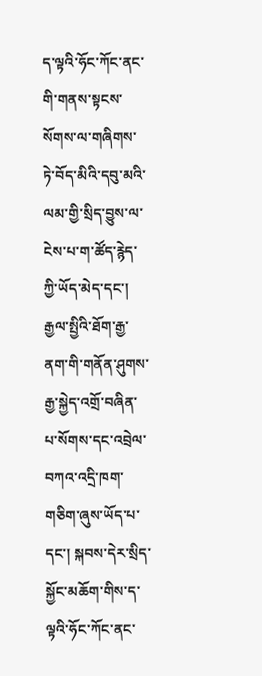ད་ལྟའི་ཧོང་ཀོང་ནང་གི་གནས་སྟངས་སོགས་ལ་གཞིགས་ཏེ་བོད་མིའི་དབུ་མའི་ལམ་གྱི་སྲིད་བྱུས་ལ་ངེས་པ་ག་ཚོད་རྙེད་ཀྱི་ཡོད་མེད་དང་། རྒྱལ་སྤྱིའི་ཐོག་རྒྱ་ནག་གི་གནོན་ཤུགས་རྒྱ་སྐྱེད་འགྲོ་བཞིན་པ་སོགས་དང་འབྲེལ་བཀའ་འདྲི་ཁག་གཅིག་ཞུས་ཡོད་པ་དང་། སྐབས་དེར་སྲིད་སྐྱོང་མཆོག་གིས་ད་ལྟའི་ཧོང་ཀོང་ནང་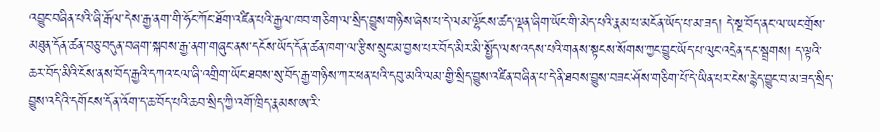འབྱུང་བཞིན་པའི་ཞི་རྒོལ་དེས་རྒྱ་ནག་གི་ཧོང་ཀོང་ཐོག་འཛིན་པའི་རྒྱལ་ཁབ་གཅིག་ལ་སྲིད་བྱུས་གཉིས་ཞེས་པ་དེ་ལམ་ལྷོངས་ཚད་ལྡན་ཞིག་ཡོང་གི་མེད་པའི་རྣམ་པ་མངོན་ཡོད་པ་མ་ཟད། དེ་སྔ་བོད་ནང་ལ་ཡང་གྲོས་མཐུན་དོན་ཚན་བཅུ་བདུན་བཞག་སྐབས་རྒྱ་ནག་གཞུང་ནས་དངོས་ཡོད་དོན་ཚན་ཁག་ལ་རྩིས་སྲུང་མ་བྱས་པར་བོད་མིར་མི་སྤྱོད་ལས་འདས་པའི་གནས་སྟངས་སོགས་ཀྱང་བྱུང་ཡོད་པ་ལུང་འདྲེན་དང་སྦྲགས། ད་ལྟའི་ཆར་བོད་མིའི་ངོས་ནས་བོད་རྒྱའི་དཀའ་ངལ་ཞི་འགྲིག་ཡོང་ཐབས་སུ་བོད་རྒྱ་གཉིས་ཀར་ཕན་པའི་དབུ་མའི་ལམ་གྱི་སྲིད་བྱུས་འཛིན་བཞིན་པ་དེ་ནི་ཐབས་བྱུས་བཟང་ཤོས་གཅིག་པོ་དེ་ཡིན་པར་ངེས་རྙེད་བྱུང་བ་མ་ཟད་སྲིད་བྱུས་འདིའི་དགོངས་དོན་འོག་ད་ཆ་བོད་པའི་ཆབ་སྲིད་ཀྱི་འགོ་ཁྲིད་རྣམས་ཨ་རི་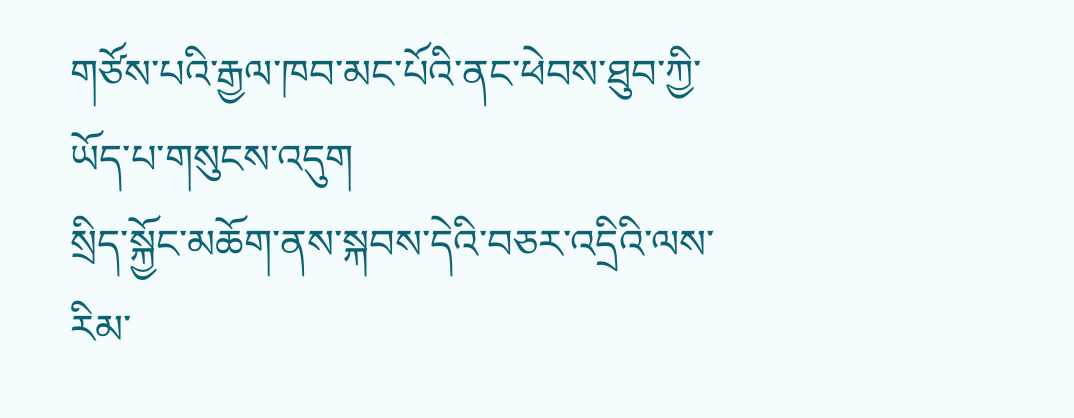གཙོས་པའི་རྒྱལ་ཁབ་མང་པོའི་ནང་ཕེབས་ཐུབ་ཀྱི་ཡོད་པ་གསུངས་འདུག
སྲིད་སྐྱོང་མཆོག་ནས་སྐབས་དེའི་བཅར་འདྲིའི་ལས་རིམ་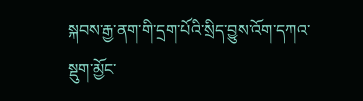སྐབས་རྒྱ་ནག་གི་དྲག་པོའི་སྲིད་བྱུས་འོག་དཀའ་སྡུག་མྱོང་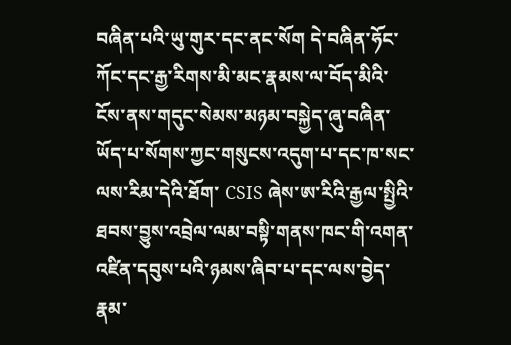བཞིན་པའི་ཡུ་གུར་དང་ནང་སོག དེ་བཞིན་ཧོང་ཀོང་དང་རྒྱ་རིགས་མི་མང་རྣམས་ལ་བོད་མིའི་ངོས་ནས་གདུང་སེམས་མཉམ་བསྐྱེད་ཞུ་བཞིན་ཡོད་པ་སོགས་ཀྱང་གསུངས་འདུག་པ་དང་ཁ་སང་ལས་རིམ་དེའི་ཐོག་ CSIS ཞེས་ཨ་རིའི་རྒྱལ་སྤྱིའི་ཐབས་བྱུས་འབྲེལ་ལམ་བསྟི་གནས་ཁང་གི་འགན་འཛིན་དབུས་པའི་ཉམས་ཞིབ་པ་དང་ལས་བྱེད་རྣམ་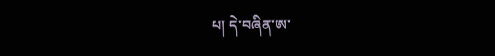པ། དེ་བཞིན་ཨ་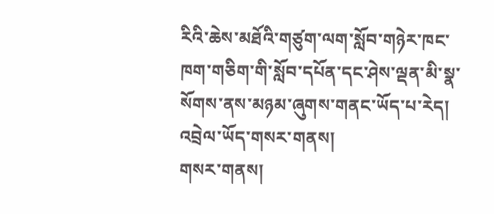རིའི་ཆེས་མཐོའི་གཙུག་ལག་སློབ་གཉེར་ཁང་ཁག་གཅིག་གི་སློབ་དཔོན་དང་ཤེས་ལྡན་མི་སྣ་སོགས་ནས་མཉམ་ཞུགས་གནང་ཡོད་པ་རེད།
འབྲེལ་ཡོད་གསར་གནས།
གསར་གནས།